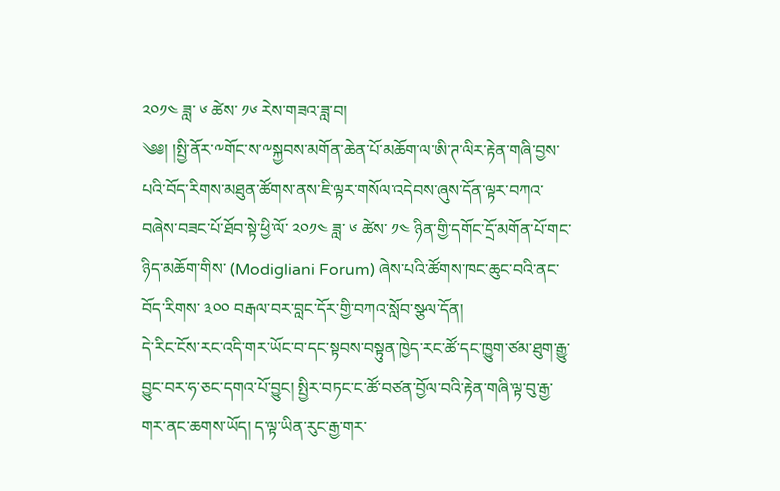༢༠༡༤ ཟླ་ ༦ ཚེས་ ༡༦ རེས་གཟའ་ཟླ་བ།
༄༅། །སྤྱི་ནོར་༸གོང་ས་༸སྐྱབས་མགོན་ཆེན་པོ་མཆོག་ལ་ཨི་ཊ་ལིར་རྟེན་གཞི་བྱས་པའི་བོད་རིགས་མཐུན་ཚོགས་ནས་ཇི་ལྟར་གསོལ་འདེབས་ཞུས་དོན་ལྟར་བཀའ་བཞེས་བཟང་པོ་ཐོབ་སྟེ་ཕྱི་ལོ་ ༢༠༡༤ ཟླ་ ༦ ཚེས་ ༡༤ ཉིན་གྱི་དགོང་དྲོ་མགོན་པོ་གང་ཉིད་མཆོག་གིས་ (Modigliani Forum) ཞེས་པའི་ཚོགས་ཁང་ཆུང་བའི་ནང་བོད་རིགས་ ༣༠༠ བརྒལ་བར་བླང་དོར་གྱི་བཀའ་སློབ་སྩལ་དོན།
དེ་རིང་ངོས་རང་འདི་གར་ཡོང་བ་དང་སྟབས་བསྟུན་ཁྱེད་རང་ཚོ་དང་ཁྱུག་ཙམ་ཐུག་རྒྱུ་བྱུང་བར་ཧ་ཅང་དགའ་པོ་བྱུང། སྤྱིར་བཏང་ང་ཚོ་བཙན་བྱོལ་བའི་རྟེན་གཞི་ལྟ་བུ་རྒྱ་གར་ནང་ཆགས་ཡོད། ད་ལྟ་ཡིན་རུང་རྒྱ་གར་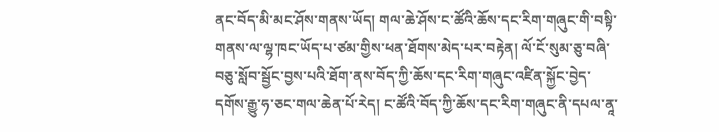ནང་བོད་མི་མང་ཤོས་གནས་ཡོད། གལ་ཆེ་ཤོས་ང་ཚོའི་ཆོས་དང་རིག་གཞུང་གི་བསྟི་གནས་ལ་ལྷ་ཁང་ཡོད་པ་ཙམ་གྱིས་ཕན་ཐོགས་མེད་པར་བརྟེན། ལོ་ངོ་སུམ་ཅུ་བཞི་བཅུ་སློབ་སྦྱོང་བྱས་པའི་ཐོག་ནས་བོད་ཀྱི་ཆོས་དང་རིག་གཞུང་འཛིན་སྐྱོང་བྱེད་དགོས་རྒྱུ་ཧ་ཅང་གལ་ཆེན་པོ་རེད། ང་ཚོའི་བོད་ཀྱི་ཆོས་དང་རིག་གཞུང་ནི་དཔལ་ནཱ་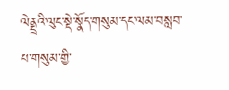ལེནྡྲའི་ལུང་སྡེ་སྣོད་གསུམ་དང་ལམ་བསླབ་པ་གསུམ་གྱི་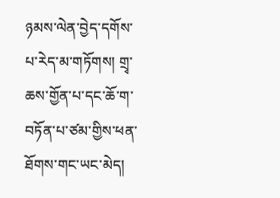ཉམས་ལེན་བྱེད་དགོས་པ་རེད་མ་གཏོགས། གྲྭ་ཆས་གྱོན་པ་དང་ཆོ་ག་བཏོན་པ་ཙམ་གྱིས་ཕན་ཐོགས་གང་ཡང་མེད།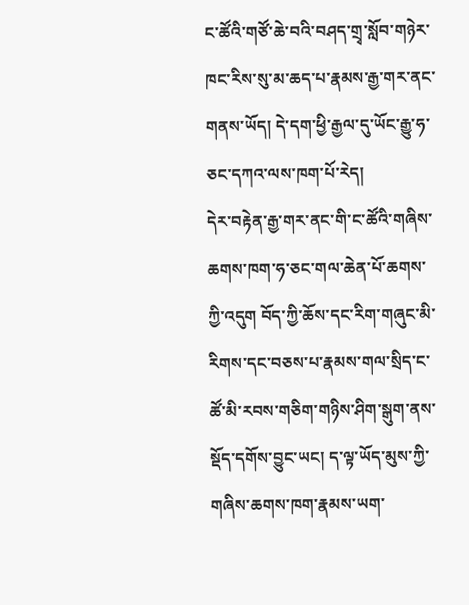ང་ཚོའི་གཙོ་ཆེ་བའི་བཤད་གྲྭ་སློབ་གཉེར་ཁང་རིས་སུ་མ་ཆད་པ་རྣམས་རྒྱ་གར་ནང་གནས་ཡོད། དེ་དག་ཕྱི་རྒྱལ་དུ་ཡོང་རྒྱུ་ཧ་ཅང་དཀའ་ལས་ཁག་པོ་རེད།
དེར་བརྟེན་རྒྱ་གར་ནང་གི་ང་ཚོའི་གཞིས་ཆགས་ཁག་ཧ་ཅང་གལ་ཆེན་པོ་ཆགས་ཀྱི་འདུག བོད་ཀྱི་ཆོས་དང་རིག་གཞུང་མི་རིགས་དང་བཅས་པ་རྣམས་གལ་སྲིད་ང་ཚོ་མི་རབས་གཅིག་གཉིས་ཤིག་སྒུག་ནས་སྡོད་དགོས་བྱུང་ཡང། ད་ལྟ་ཡོད་མུས་ཀྱི་གཞིས་ཆགས་ཁག་རྣམས་ཡག་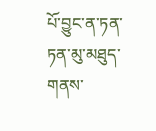པོ་བྱུང་ན་ཏན་ཏན་མུ་མཐུད་གནས་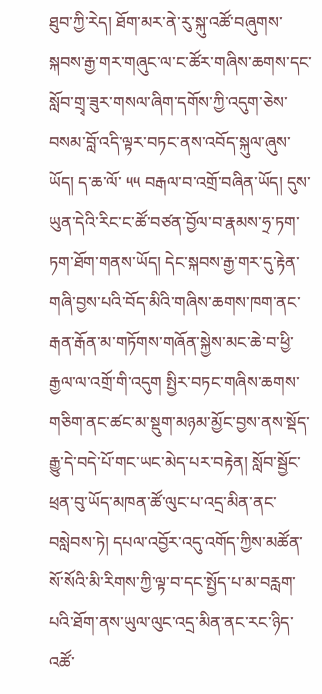ཐུབ་ཀྱི་རེད། ཐོག་མར་ནེ་རུ་སྐུ་འཚོ་བཞུགས་སྐབས་རྒྱ་གར་གཞུང་ལ་ང་ཚོར་གཞིས་ཆགས་དང་སློབ་གྲྭ་ཟུར་གསལ་ཞིག་དགོས་ཀྱི་འདུག་ཅེས་བསམ་བློ་འདི་ལྟར་བཏང་ནས་འབོད་སྐུལ་ཞུས་ཡོད། ད་ཆ་ལོ་ ༥༥ བརྒལ་བ་འགྲོ་བཞིན་ཡོད། དུས་ཡུན་དེའི་རིང་ང་ཚོ་བཙན་བྱོལ་བ་རྣམས་ཧྲ་ཏག་ཏག་ཐོག་གནས་ཡོད། དེང་སྐབས་རྒྱ་གར་དུ་རྟེན་གཞི་བྱས་པའི་བོད་མིའི་གཞིས་ཆགས་ཁག་ནང་རྒན་རྒོན་མ་གཏོགས་གཞོན་སྐྱེས་མང་ཆེ་བ་ཕྱི་རྒྱལ་ལ་འགྲོ་གི་འདུག སྤྱིར་བཏང་གཞིས་ཆགས་གཅིག་ནང་ཚང་མ་སྡུག་མཉམ་མྱོང་བྱས་ནས་སྡོད་རྒྱུ་དེ་བདེ་པོ་གང་ཡང་མེད་པར་བརྟེན། སློབ་སྦྱོང་ཕྲན་བུ་ཡོད་མཁན་ཚོ་ལུང་པ་འདྲ་མིན་ནང་བསླེབས་ཏེ། དཔལ་འབྱོར་འདུ་འགོད་ཀྱིས་མཚོན་སོ་སོའི་མི་རིགས་ཀྱི་ལྟ་བ་དང་སྤྱོད་པ་མ་བརླག་པའི་ཐོག་ནས་ཡུལ་ལུང་འདྲ་མིན་ནང་རང་ཉིད་འཚོ་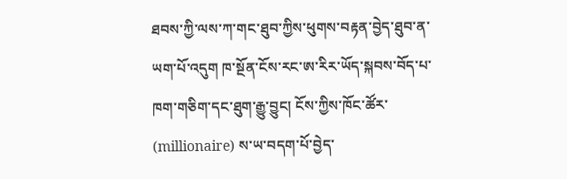ཐབས་ཀྱི་ལས་ཀ་གང་ཐུབ་ཀྱིས་ཕུགས་བརྟན་བྱེད་ཐུབ་ན་ཡག་པོ་འདུག ཁ་སྔོན་ངོས་རང་ཨ་རིར་ཡོད་སྐབས་བོད་པ་ཁག་གཅིག་དང་ཐུག་རྒྱུ་བྱུང། ངོས་ཀྱིས་ཁོང་ཚོར་ (millionaire) ས་ཡ་བདག་པོ་བྱེད་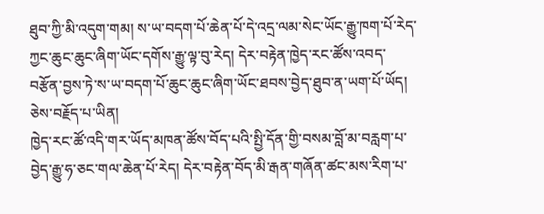ཐུབ་ཀྱི་མི་འདུག་གམ། ས་ཡ་བདག་པོ་ཆེན་པོ་དེ་འདྲ་ལམ་སེང་ཡོང་རྒྱུ་ཁག་པོ་རེད་ཀྱང་ཆུང་ཆུང་ཞིག་ཡོང་དགོས་རྒྱུ་ལྟ་བུ་རེད། དེར་བརྟེན་ཁྱེད་རང་ཚོས་འབད་བརྩོན་བྱས་ཏེ་ས་ཡ་བདག་པོ་ཆུང་ཆུང་ཞིག་ཡོང་ཐབས་བྱེད་ཐུབ་ན་ཡག་པོ་ཡོད། ཅེས་བརྗོད་པ་ཡིན།
ཁྱེད་རང་ཚོ་འདི་གར་ཡོད་མཁན་ཚོས་བོད་པའི་སྤྱི་དོན་གྱི་བསམ་བློ་མ་བརླག་པ་བྱེད་རྒྱུ་ཧ་ཅང་གལ་ཆེན་པོ་རེད། དེར་བརྟེན་བོད་མི་རྒན་གཞོན་ཚང་མས་རིག་པ་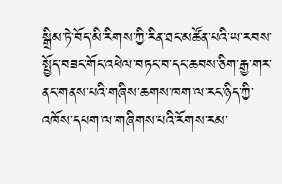སྒྲིམ་ཏེ་བོད་མི་རིགས་ཀྱི་རིན་ཐང་མཚོན་པའི་ཡ་རབས་སྤྱོད་བཟང་གོང་འཕེལ་བཏང་བ་དང་ཆབས་ཅིག་རྒྱ་གར་ནང་གནས་པའི་གཞིས་ཆགས་ཁག་ལ་རང་ཉིད་ཀྱི་འཁོས་དཔག་ལ་གཞིགས་པའི་རོགས་རམ་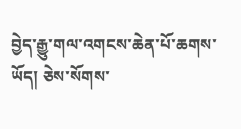བྱེད་རྒྱུ་གལ་འགངས་ཆེན་པོ་ཆགས་ཡོད། ཅེས་སོགས་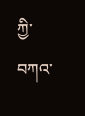ཀྱི་བཀའ་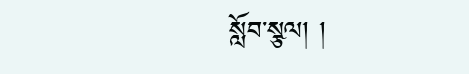སློབ་སྩལ། །